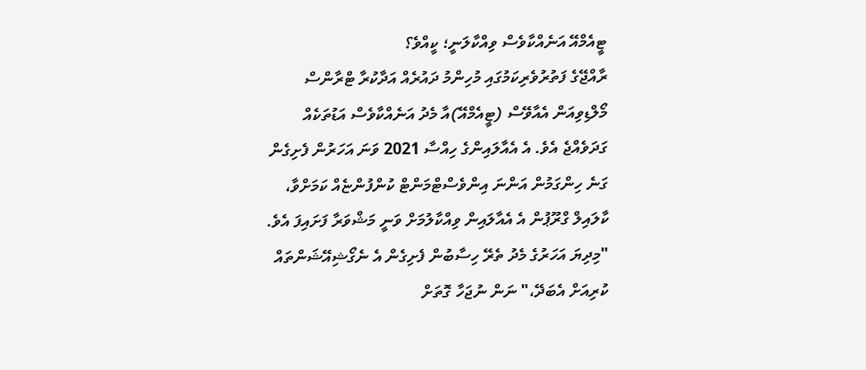ޓީއެމްއޭ އަނެއްކާވެސް ވިއްކާލަނީ؛ ކީއްވެ؟
ރާއްޖޭގެ ފަތުރުވެރިކަމުގައި މުހިންމު ދައުރެއް އަދާކުރާ ޓްރާންސް މޯލްޑިވިއަން އެއާވޭސް (ޓީއެމްއޭ)އާ މެދު އަނެއްކާވެސް އަޑުތަކެއް ގަދަވެއްޖެ އެވެ. އެ އެއާލައިންގެ ހިއްސާ 2021 ވަނަ އަހަރުން ފެށިގެން ގަނެ ހިންގަމުން އަންނަ އިންވެސްޓްމަންޓް ކުންފުންޏެއް ކަމަށްވާ، ކާލައިލް ގްރޫޕުން އެ އެއާލައިން ވިއްކާލުމަށް ވަނީ މަޝްވަރާ ފަށައިފަ އެވެ.
"މިދިޔަ އަހަރުގެ މެދު ތެރޭ ހިސާބުން ފެށިގެން އެ ނެގޯޝިއޭޝަންތައް ކުރިއަށް އެބަދޭ،" ނަން ނުޖަހާ ގޮތަށް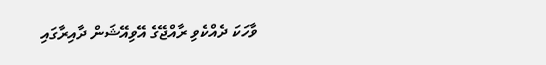ވާހަކަ ދެއްކެވި ރާއްޖޭގެ އޭވިއޭޝަން ދާއިރާގައި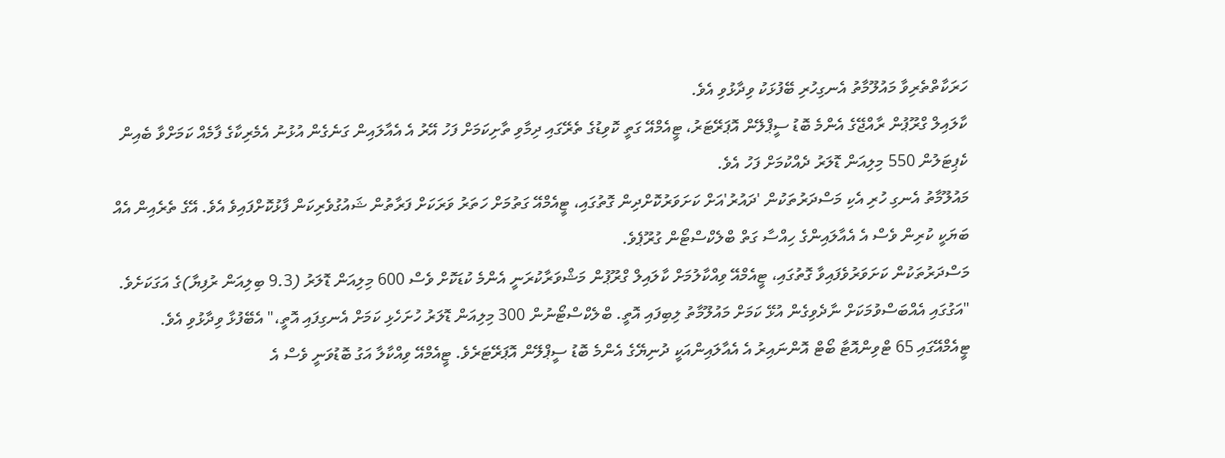ހަރަކާތްތެރިވާ މައުލޫމާތު އެނގިހުރި ބޭފުޅަކު ވިދާޅުވި އެވެ.
ކާލައިލް ގްރޫޕުން ރާއްޖޭގެ އެންމެ ބޮޑު ސީޕްލޭން އޮޕަރޭޓަރު، ޓީއެމްއޭ ގަތީ ކޮވިޑުގެ ތެރޭގައި ދިމާވި ތާށިކަމަށް ފަހު އޭރު އެ އެއާލައިން ގަނެގެން އުޅުނު އެމެރިކާގެ ފާމެއް ކަމަށްވާ ބެއިން ކެޕިޓަލުން 550 މިލިއަން ޑޮލަރު ދެއްކުމަށް ފަހު އެވެ.
މައުލޫމާތު އެނގި ހުރި އެކި މަސްދަރުތަކުން 'ދައުރު'އަށް ކަށަވަރުކޮށްދިން ގޮތުގައި، ޓީއެމްއޭ ގަތުމަށް ހަތަރު ވަރަކަށް ފަރާތުން ޝައުގުވެރިކަން ފާޅުކޮށްފައިވެ އެވެ. އޭގެ ތެރެއިން އެއް ބަޔަކީ ކުރިން ވެސް އެ އެއާލައިންގެ ހިއްސާ ގަތް ބްލެކްސްޓޯން ގުރޫޕެވެ.
މަސްދަރުތަކުން ކަށަވަރުވެފައިވާ ގޮތުގައި، ޓީއެމްއޭ ވިއްކާލުމަށް ކާލައިލް ގްރޫޕުން މަޝްވަރާކުރަނީ އެންމެ ކުޑަކޮށް ވެސް 600 މިލިއަން ޑޮލަރު (9.3 ބިލިއަން ރުފިޔާ)ގެ އަގަކަށެވެ.
"އަގުގައި އެއްބަސްވުމަކަށް ނާދެވިގެން އުޅޭ ކަމަށް މައުލޫމާތު ލިބިފައި އޮތީ. ބްލެކްސްޓޯނުން 300 މިލިއަން ޑޮލަރު ހުށަހެޅި ކަމަށް އެނގިފައި އޮތީ،" އެބޭފުޅާ ވިދާޅުވި އެވެ.
ޓީއެމްއޭގައި 65 ޓްވިންއޮޓާ ބޯޓް އޮންނައިރު އެ އެއާލައިންއަކީ ދުނިޔޭގެ އެންމެ ބޮޑު ސީޕްލޭން އޮޕަރޭޓަރެވެ. ޓީއެމްއޭ ވިއްކާލާ އަގު ބޮޑުވަނީ ވެސް އެ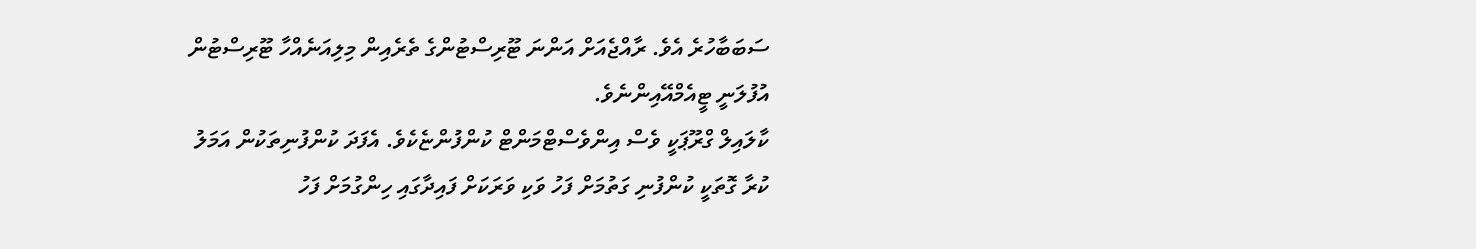ސަބަބާހުރެ އެވެ. ރާއްޖެއަށް އަންނަ ޓޫރިސްޓުންގެ ތެރެއިން މިލިއަނެއްހާ ޓޫރިސްޓުން އުފުލަނީ ޓީއެމްއޭއިންނެވެ.
ކާލައިލް ގްރޫޕަކީ ވެސް އިންވެސްޓްމަންޓް ކުންފުންޏެކެވެ. އެފަދަ ކުންފުނިތަކުން އަމަލު ކުރާ ގޮތަކީ ކުންފުނި ގަތުމަށް ފަހު ވަކި ވަރަކަށް ފައިދާގައި ހިންގުމަށް ފަހު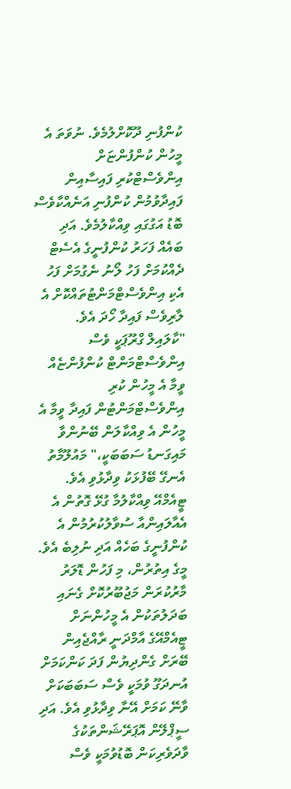ކުންފުނި ދޫކޮށްލުމެވެ. ނުވަތަ އެ މީހުން ކުންފުންޏަށް އިންވެސްޓްކުރި ފައިސާއިން ފައިދާވުމުން ކުންފުނި އަނެއްކާވެސް ބޮޑު އަގުގައި ވިއްކާލުމެވެ. އަދި ބައެއް ފަހަރު ކުންފުނީގެ އެސެޓް ދެއްކުމަށް ފަހު ލޯނު ނެގުމަށް ފަހު އެކި އިންވެސްޓްމަންޓުތައްކޮށް އެ ލާރިވެސް ފައިދާ ހޯދަ އެވެ.
"ކާލައިލް ގްރޫޕަކީ ވެސް އިންވެސްޓްމަންޓް ކުންފުންޏެއް ވީމާ އެ މީހުން ކުރި އިންވެސްޓްމަންޓުން ފައިދާ ވީމާ އެ މީހުން އެ ވިއްކާލަން ބޭނުންވާ މައިގަނޑު ސަބަބަކީ،" މައުލޫމާތު އެނގޭ ބޭފުޅަކު ވިދާޅުވި އެވެ.
ޓީއެމްއޭ ވިއްކާލުމާ ގުޅޭ ގޮތުން އެ އެއާލައިންއާ ސުވާލުކުރުމުން އެ ކުންފުނީގެ ބަހެއް އަދި ނުލިބެ އެވެ.
މީގެ އިތުރުން، މި ފަހުން ޑޮލަރު މާރުކުރަން މަޖުބޫރުކޮށް ގެނައި ބަދަލުތަކުން އެ މީހުންނަށް ޓީއެމްއޭގެ އާމްދަނީ ރާއްޖެއިން ބޭރަށް ގެންދިޔުން ފަދަ ކަންކަމަށް އުނދަގޫ ވުމަކީ ވެސް ސަބަބަކަށް ވާނޭ ކަމަށް އޭނާ ވިދާޅުވި އެވެ. އަދި ސީޕްލޭން އޮޕަރޭޝަންތަކުގެ ވާދަވެރިކަން ބޮޑުވުމަކީ ވެސް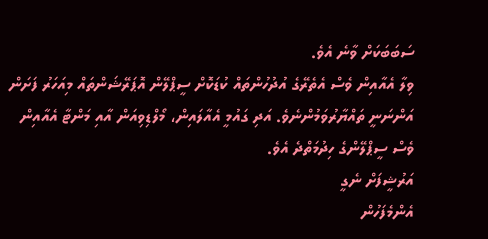ސަބަބަކަށް ވާނެ އެވެ.
ވިލާ އެއާއިން ވެސް އެތެރޭގެ އުދުހުންތައް ކުޑަކޮށް ސީޕްލޭން އޮޕަރޭޝަންތައް މިއަހަރު ފަށަން އަންނަނީ ތައްޔާރުވަމުންނެވެ. އަދި ގައުމީ އެއާލައިން، މޯލްޑިވިއަން އާއި މަންޓާ އެއާއިން ވެސް ސީޕްލޭންގެ ހިދުމަތްދެ އެވެ.
އަރުޝީފަށް ނެގީ
އެންމެފަހުން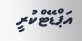އަޕްޑޭޓްކުރީ